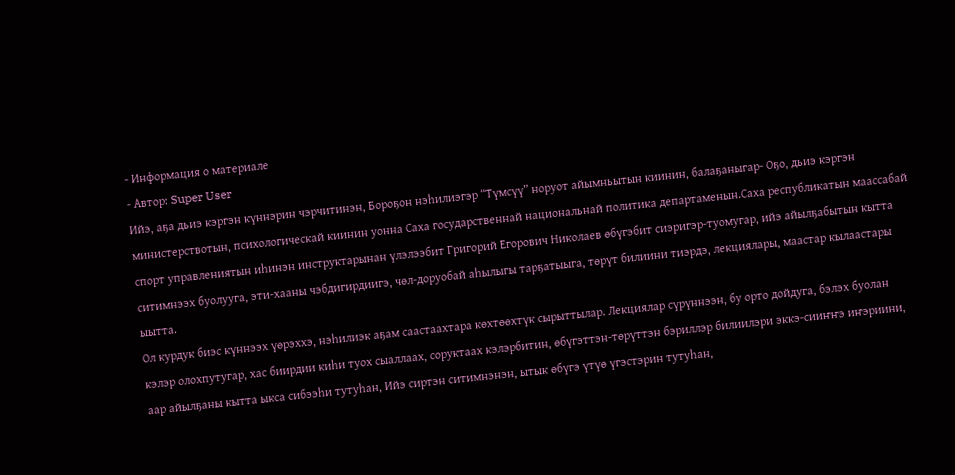- Информация о материале
- Автор: Super User
Ийэ, аҕа дьиэ кэргэн күннэрин чэрчитинэн, Бороҕон нэһилиэгэр “Түмсүү” норуот айымньытын киинин, балаҕаныгар- Оҕо, дьиэ кэргэн министерствотын, психологическай киинин уонна Саха государственнай национальнай политика департаменын.Саха республикатын маассабай спорт управлениятын иһинэн инструктарынан үлэлээбит Григорий Егорович Николаев өбүгэбит сиэригэр-туомугар, ийэ айылҕабытын кытта ситимнээх буолууга, эти-хааны чэбдигирдиигэ, чөл-доруобай аһылыгы тарҕатыыга, төрүт билиини тиэрдэ, лекциялары, маастар кылаастары ыытта.
Ол курдук биэс күннээх үөрэххэ, нэһилиэк аҕам саастаахтара көхтөөхтүк сырыттылар. Лекциялар сүрүннээн, бу орто дойдуга, бэлэх буолан кэлэр олохпутугар, хас биирдии киһи туох сыаллаах, соруктаах кэлэрбитин, өбүгэттэн-төрүттэн бэриллэр билиилэри эккэ-сииҥҥэ иҥэриини, аар айылҕаны кытта ыкса сибээһи тутуһан, Ийэ сиртэн ситимнэнэн, ытык өбүгэ үтүө үгэстэрин тутуһан,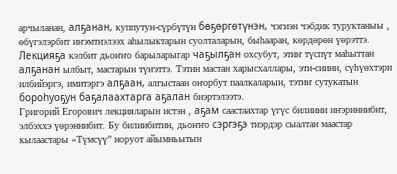арчыланан, алҕанан, куппутун-сүрбүтүн бөҕөргөтүнэн, чэгиэн чэбдик туруктаныы , өбүгэлэрбит иҥэмтиэлээх аһылыктарын суолталарын, быһааран, көрдөрөн үөрэттэ. Лекцияҕа кэлбит дьоҥҥо барыларыгар чаҕылҕан охсубут, этиҥ түспүт маһыттан алҕанан ылбыт, мастарын түҥэттэ. Тэтин мастан харысхаллары, эти-сиини, сүһүөхтэри илбийэргэ, имитэргэ алҕаан, алгыстаан оҥорбут паалкаларын, тэтиҥ сутукатын бороһуоҕун баҕалаахтарга аҕалан биэртэлээтэ.
Григорий Егорович лекцияларын истэн , аҕам саастаахтар үгүс билиини иҥэриннибит, элбэххэ үөрэннибит. Бу билиибитин, дьоҥҥо сэргэҕэ тиэрдэр сыалтан маастар кылаастары «Түмсүү” норуот айымньытын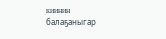киинин балаҕаныгар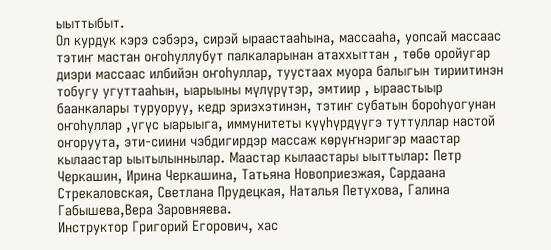ыыттыбыт.
Ол курдук кэрэ сэбэрэ, сирэй ыраастааһына, массааһа, уопсай массаас тэтиҥ мастан оҥоһуллубут палкаларынан атаххыттан , төбө оройугар диэри массаас илбийэн оҥоһуллар, туустаах муора балыгын тириитинэн тобугу угуттааһын, ыарыыны мүлүрүтэр, эмтиир , ыраастыыр баанкалары туруоруу, кедр эриэхэтинэн, тэтиҥ субатын бороһуогунан оҥоһуллар ,үгүс ыарыыга, иммунитеты күүһүрдүүгэ туттуллар настой оҥоруута, эти-сиини чэбдигирдэр массаж көрүҥнэригэр маастар кылаастар ыытылыннылар. Маастар кылаастары ыыттылар: Петр Черкашин, Ирина Черкашина, Татьяна Новоприезжая, Сардаана Стрекаловская, Светлана Прудецкая, Наталья Петухова, Галина Габышева,Вера Заровняева.
Инструктор Григорий Егорович, хас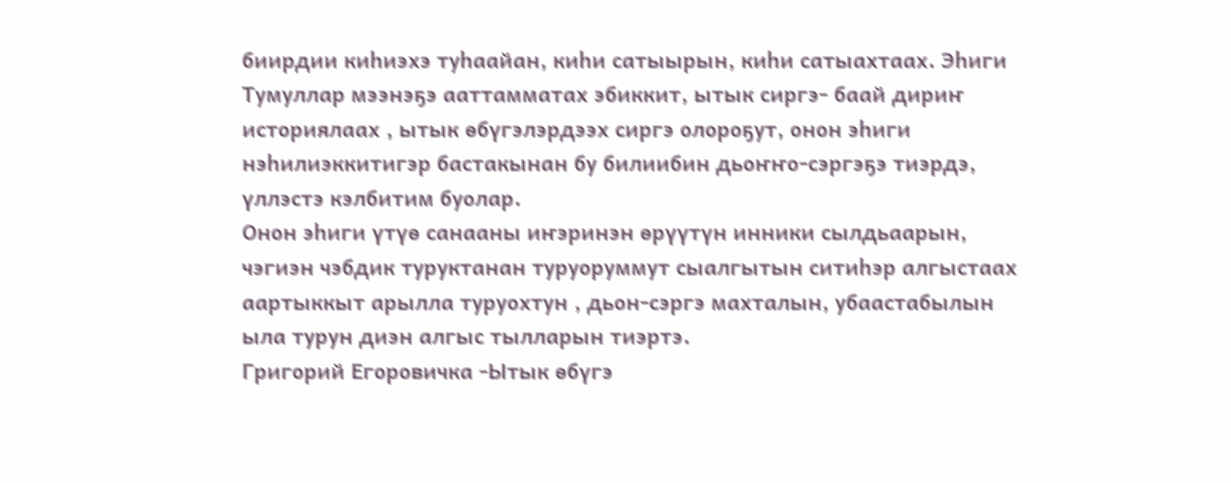биирдии киһиэхэ туһаайан, киһи сатыырын, киһи сатыахтаах. Эһиги Тумуллар мээнэҕэ ааттамматах эбиккит, ытык сиргэ- баай дириҥ историялаах , ытык өбүгэлэрдээх сиргэ олороҕут, онон эһиги нэһилиэккитигэр бастакынан бу билиибин дьоҥҥо-сэргэҕэ тиэрдэ, үллэстэ кэлбитим буолар.
Онон эһиги үтүө санааны иҥэринэн өрүүтүн инники сылдьаарын, чэгиэн чэбдик туруктанан туруоруммут сыалгытын ситиһэр алгыстаах аартыккыт арылла туруохтун , дьон-сэргэ махталын, убаастабылын ыла турун диэн алгыс тылларын тиэртэ.
Григорий Егоровичка -Ытык өбүгэ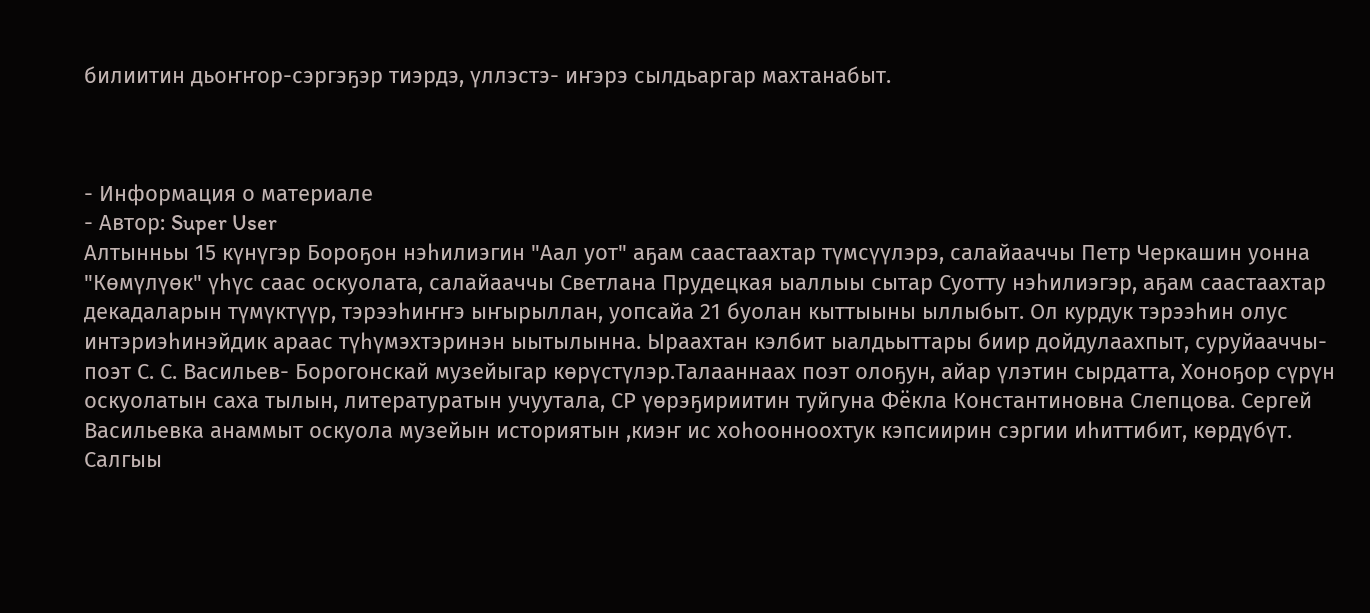билиитин дьоҥҥор-сэргэҕэр тиэрдэ, үллэстэ- иҥэрэ сылдьаргар махтанабыт.



- Информация о материале
- Автор: Super User
Алтынньы 15 күнүгэр Бороҕон нэһилиэгин "Аал уот" аҕам саастаахтар түмсүүлэрэ, салайааччы Петр Черкашин уонна "Көмүлүөк" үһүс саас оскуолата, салайааччы Светлана Прудецкая ыаллыы сытар Суотту нэһилиэгэр, аҕам саастаахтар декадаларын түмүктүүр, тэрээһиҥҥэ ыҥырыллан, уопсайа 21 буолан кыттыыны ыллыбыт. Ол курдук тэрээһин олус интэриэһинэйдик араас түһүмэхтэринэн ыытылынна. Ыраахтан кэлбит ыалдьыттары биир дойдулаахпыт, суруйааччы- поэт С. С. Васильев- Борогонскай музейыгар көрүстүлэр.Талааннаах поэт олоҕун, айар үлэтин сырдатта, Хоноҕор сүрүн оскуолатын саха тылын, литературатын учуутала, СР үөрэҕириитин туйгуна Фёкла Константиновна Слепцова. Сергей Васильевка анаммыт оскуола музейын историятын ,киэҥ ис хоһоонноохтук кэпсиирин сэргии иһиттибит, көрдүбүт.
Салгыы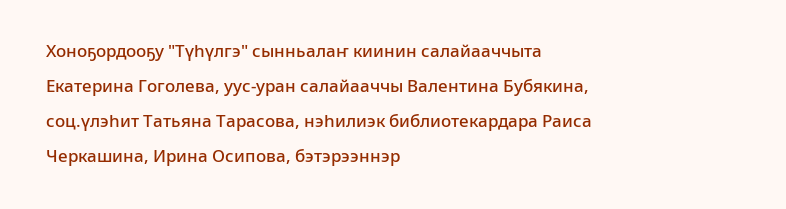Хоноҕордооҕу "Түһүлгэ" сынньалаҥ киинин салайааччыта Екатерина Гоголева, уус-уран салайааччы Валентина Бубякина, соц.үлэһит Татьяна Тарасова, нэһилиэк библиотекардара Раиса Черкашина, Ирина Осипова, бэтэрээннэр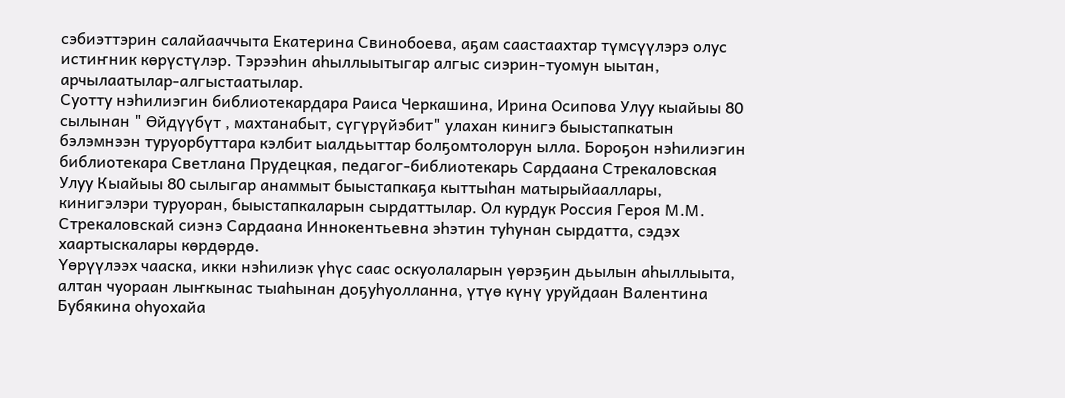сэбиэттэрин салайааччыта Екатерина Свинобоева, аҕам саастаахтар түмсүүлэрэ олус истиҥник көрүстүлэр. Тэрээһин аһыллыытыгар алгыс сиэрин-туомун ыытан, арчылаатылар-алгыстаатылар.
Суотту нэһилиэгин библиотекардара Раиса Черкашина, Ирина Осипова Улуу кыайыы 80 сылынан " Өйдүүбүт , махтанабыт, сүгүрүйэбит" улахан кинигэ быыстапкатын бэлэмнээн туруорбуттара кэлбит ыалдьыттар болҕомтолорун ылла. Бороҕон нэһилиэгин библиотекара Светлана Прудецкая, педагог-библиотекарь Сардаана Стрекаловская Улуу Кыайыы 80 сылыгар анаммыт быыстапкаҕа кыттыһан матырыйааллары, кинигэлэри туруоран, быыстапкаларын сырдаттылар. Ол курдук Россия Героя М.М. Стрекаловскай сиэнэ Сардаана Иннокентьевна эһэтин туһунан сырдатта, сэдэх хаартыскалары көрдөрдө.
Үөрүүлээх чааска, икки нэһилиэк үһүс саас оскуолаларын үөрэҕин дьылын аһыллыыта, алтан чуораан лыҥкынас тыаһынан доҕуһуолланна, үтүө күнү уруйдаан Валентина Бубякина оһуохайа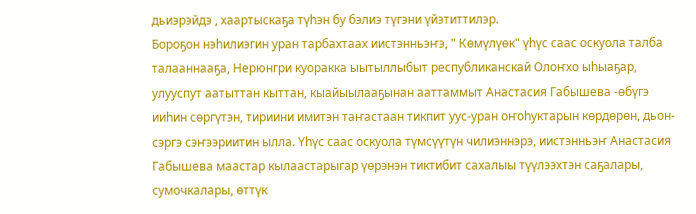дьиэрэйдэ , хаартыскаҕа түһэн бу бэлиэ түгэни үйэтиттилэр.
Бороҕон нэһилиэгин уран тарбахтаах иистэнньэҥэ, " Көмүлүөк" үһүс саас оскуола талба талааннааҕа, Нерюнгри куоракка ыытыллыбыт республиканскай Олоҥхо ыһыаҕар, улууспут аатыттан кыттан, кыайыылааҕынан ааттаммыт Анастасия Габышева -өбүгэ ииһин сөргүтэн, тириини имитэн таҥастаан тикпит уус-уран оҥоһуктарын көрдөрөн, дьон-сэргэ сэҥээриитин ылла. Үһүс саас оскуола түмсүүтүн чилиэннэрэ, иистэнньэҥ Анастасия Габышева маастар кылаастарыгар үөрэнэн тиктибит сахалыы түүлээхтэн саҕалары, сумочкалары, өттүк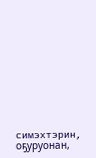симэхтэрин, оҕуруонан,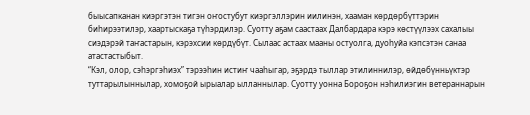быысапканан киэргэтэн тигэн оҥостубут киэргэллэрин иилинэн, хааман көрдөрбүттэрин биһирээтилэр, хаартыскаҕа түһэрдилэр. Суотту аҕам саастаах Далбардара кэрэ көстүүлээх сахалыы сиэдэрэй таҥастарын, кэрэхсии көрдүбүт. Сылаас астаах мааны остуолга, дуоһуйа кэпсэтэн санаа атастастыбыт.
“Кэл, олор, сэһэргэһиэх” тэрээһин истиҥ чааһыгар, эҕэрдэ тыллар этилиннилэр, өйдөбүнньүктэр туттарылыннылар, хомоҕой ырыалар ылланнылар. Суотту уонна Бороҕон нэһилиэгин ветераннарын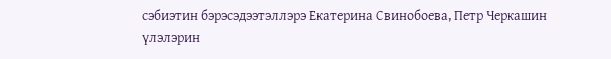сэбиэтин бэрэсэдээтэллэрэ Екатерина Свинобоева, Петр Черкашин үлэлэрин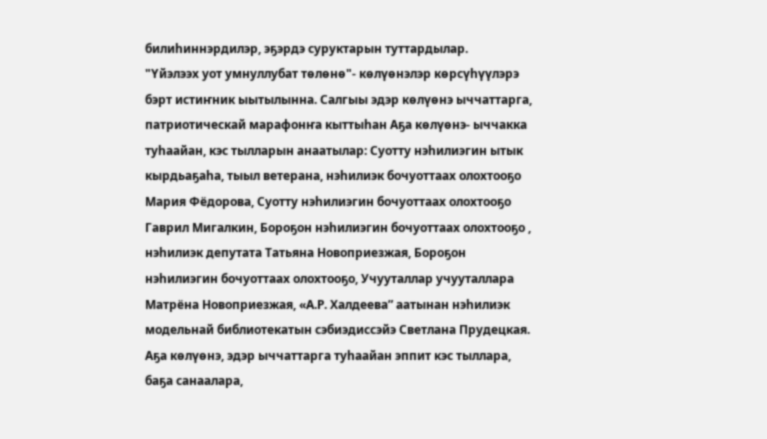билиһиннэрдилэр, эҕэрдэ суруктарын туттардылар.
"Үйэлээх уот умнуллубат төлөнө"- көлүөнэлэр көрсүһүүлэрэ бэрт истиҥник ыытылынна. Салгыы эдэр көлүөнэ ыччаттарга, патриотическай марафонҥа кыттыһан Аҕа көлүөнэ- ыччакка туһаайан, кэс тылларын анаатылар: Суотту нэһилиэгин ытык кырдьаҕаһа, тыыл ветерана, нэһилиэк бочуоттаах олохтооҕо Мария Фёдорова, Суотту нэһилиэгин бочуоттаах олохтооҕо Гаврил Мигалкин, Бороҕон нэһилиэгин бочуоттаах олохтооҕо , нэһилиэк депутата Татьяна Новоприезжая, Бороҕон нэһилиэгин бочуоттаах олохтооҕо, Учууталлар учууталлара Матрёна Новоприезжая, «А.Р. Халдеева” аатынан нэһилиэк модельнай библиотекатын сэбиэдиссэйэ Светлана Прудецкая.
Аҕа көлүөнэ, эдэр ыччаттарга туһаайан эппит кэс тыллара, баҕа санаалара,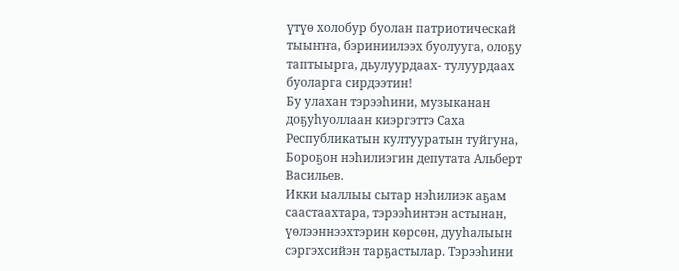үтүө холобур буолан патриотическай тыыҥҥа, бэриниилээх буолууга, олоҕу таптыырга, дьулуурдаах- тулуурдаах буоларга сирдээтин!
Бу улахан тэрээһини, музыканан доҕуһуоллаан киэргэттэ Саха Республикатын култууратын туйгуна, Бороҕон нэһилиэгин депутата Альберт Васильев.
Икки ыаллыы сытар нэһилиэк аҕам саастаахтара, тэрээһинтэн астынан, үөлээннээхтэрин көрсөн, дууһалыын сэргэхсийэн тарҕастылар. Тэрээһини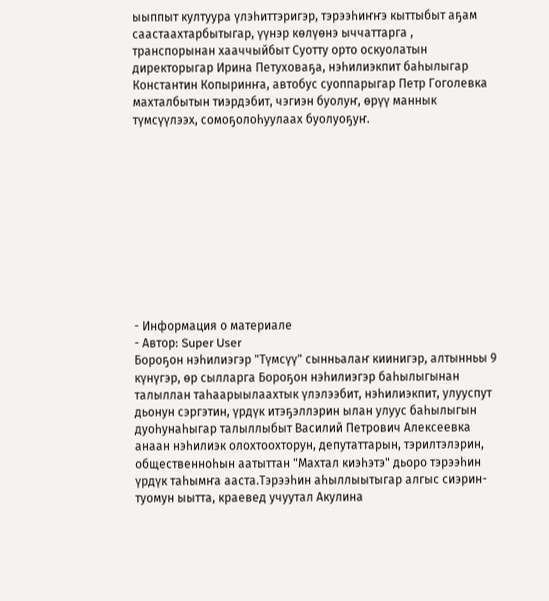ыыппыт култуура үлэһиттэригэр, тэрээһиҥҥэ кыттыбыт аҕам саастаахтарбытыгар, үүнэр көлүөнэ ыччаттарга , транспорынан хааччыйбыт Суотту орто оскуолатын директорыгар Ирина Петуховаҕа, нэһилиэкпит баһылыгар Константин Копыринҥа, автобус суоппарыгар Петр Гоголевка махталбытын тиэрдэбит, чэгиэн буолуҥ, өрүү маннык түмсүүлээх, сомоҕолоһуулаах буолуоҕуҥ.











- Информация о материале
- Автор: Super User
Бороҕон нэһилиэгэр "Түмсүү" сынньалаҥ киинигэр, алтынньы 9 күнүгэр, өр сылларга Бороҕон нэһилиэгэр баһылыгынан талыллан таһаарыылаахтык үлэлээбит, нэһилиэкпит, улууспут дьонун сэргэтин, үрдүк итэҕэллэрин ылан улуус баһылыгын дуоһунаһыгар талыллыбыт Василий Петрович Алексеевка анаан нэһилиэк олохтоохторун, депутаттарын, тэрилтэлэрин, общественноһын аатыттан "Махтал киэһэтэ" дьоро тэрээһин үрдүк таһымҥа ааста.Тэрээһин аһыллыытыгар алгыс сиэрин-туомун ыытта, краевед учуутал Акулина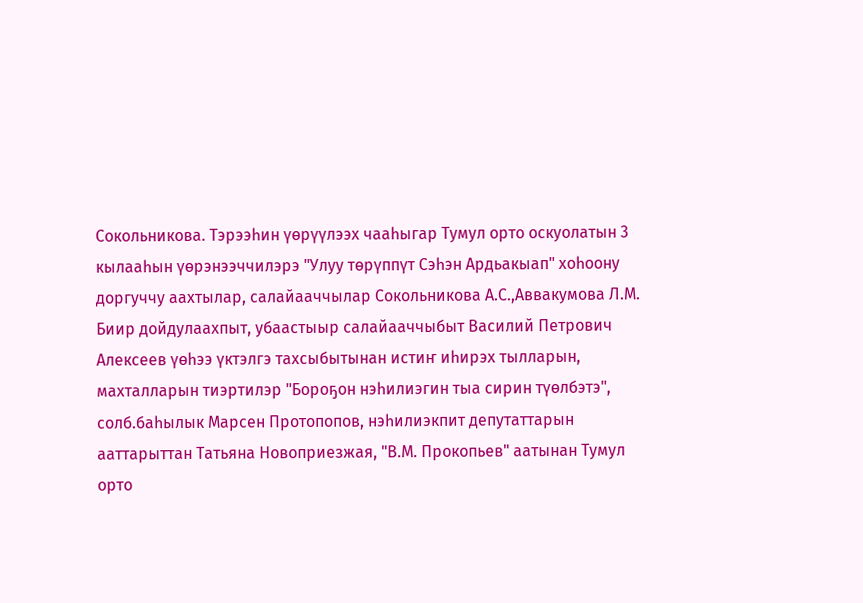Сокольникова. Тэрээһин үөрүүлээх чааһыгар Тумул орто оскуолатын 3 кылааһын үөрэнээччилэрэ "Улуу төрүппүт Сэһэн Ардьакыап" хоһоону доргуччу аахтылар, салайааччылар Сокольникова А.С.,Аввакумова Л.М. Биир дойдулаахпыт, убаастыыр салайааччыбыт Василий Петрович Алексеев үөһээ үктэлгэ тахсыбытынан истиҥ иһирэх тылларын, махталларын тиэртилэр "Бороҕон нэһилиэгин тыа сирин түөлбэтэ", солб.баһылык Марсен Протопопов, нэһилиэкпит депутаттарын ааттарыттан Татьяна Новоприезжая, "В.М. Прокопьев" аатынан Тумул орто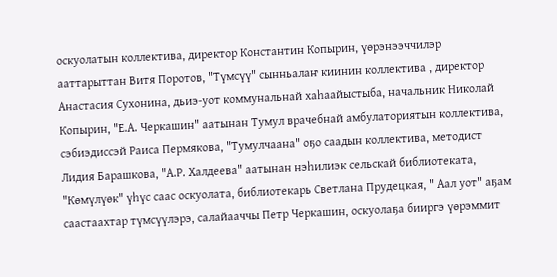оскуолатын коллектива, директор Константин Копырин, үөрэнээччилэр ааттарыттан Витя Поротов, "Түмсүү" сынньалаҥ киинин коллектива , директор Анастасия Сухонина, дьиэ-уот коммунальнай хаһаайыстыба, начальник Николай Копырин, "Е.А. Черкашин" аатынан Тумул врачебнай амбулаториятын коллектива, сэбиэдиссэй Раиса Пермякова, "Тумулчаана" оҕо саадын коллектива, методист Лидия Барашкова, "А.Р. Халдеева" аатынан нэһилиэк сельскай библиотеката, "Көмүлүөк" үһүс саас оскуолата, библиотекарь Светлана Прудецкая, " Аал уот" аҕам саастаахтар түмсүүлэрэ, салайааччы Петр Черкашин, оскуолаҕа бииргэ үөрэммит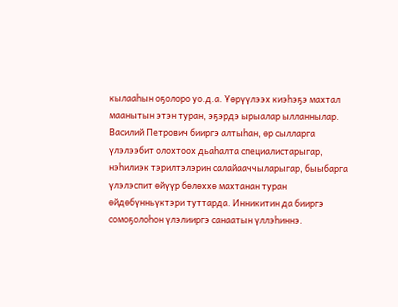кылааһын оҕолоро уо.д.а. Үөрүүлээх киэһэҕэ махтал маанытын этэн туран, эҕэрдэ ырыалар ылланнылар.
Василий Петрович бииргэ алтыһан, өр сылларга үлэлээбит олохтоох дьаһалта специалистарыгар, нэһилиэк тэрилтэлэрин салайааччыларыгар, быыбарга үлэлэспит өйүүр бөлөххө махтанан туран өйдөбүнньүктэри туттарда. Инникитин да бииргэ сомоҕолоһон үлэлииргэ санаатын үллэһиннэ.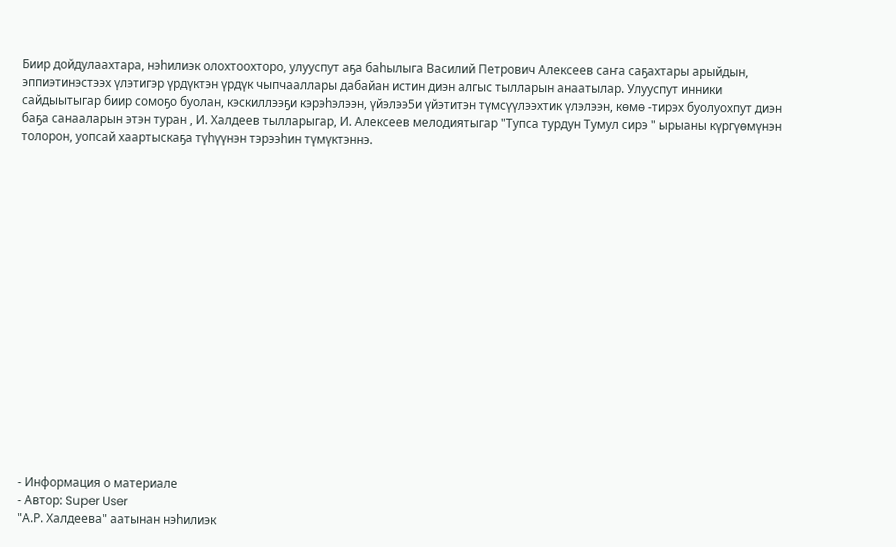Биир дойдулаахтара, нэһилиэк олохтоохторо, улууспут аҕа баһылыга Василий Петрович Алексеев саҥа саҕахтары арыйдын, эппиэтинэстээх үлэтигэр үрдүктэн үрдүк чыпчааллары дабайан истин диэн алгыс тылларын анаатылар. Улууспут инники сайдыытыгар биир сомоҕо буолан, кэскиллээҕи кэрэһэлээн, үйэлээ5и үйэтитэн түмсүүлээхтик үлэлээн, көмө -тирэх буолуохпут диэн баҕа санааларын этэн туран , И. Халдеев тылларыгар, И. Алексеев мелодиятыгар "Тупса турдун Тумул сирэ " ырыаны күргүөмүнэн толорон, уопсай хаартыскаҕа түһүүнэн тэрээһин түмүктэннэ.


















- Информация о материале
- Автор: Super User
"А.Р. Халдеева" аатынан нэһилиэк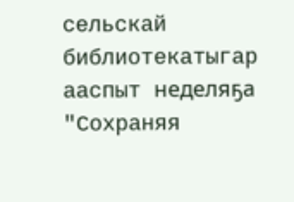сельскай библиотекатыгар ааспыт неделяҕа "Сохраняя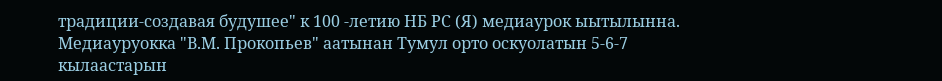традиции-создавая будушее" к 100 -летию НБ РС (Я) медиаурок ыытылынна. Медиауруокка "В.М. Прокопьев" аатынан Тумул орто оскуолатын 5-6-7 кылаастарын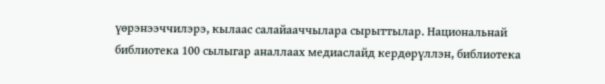үөрэнээччилэрэ, кылаас салайааччылара сырыттылар. Национальнай библиотека 100 сылыгар аналлаах медиаслайд кердөрүллэн, библиотека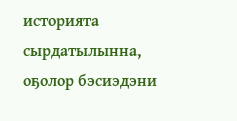историята сырдатылынна, оҕолор бэсиэдэни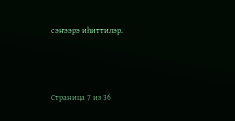сэҥээрэ иһиттилэр.




Страница 7 из 36